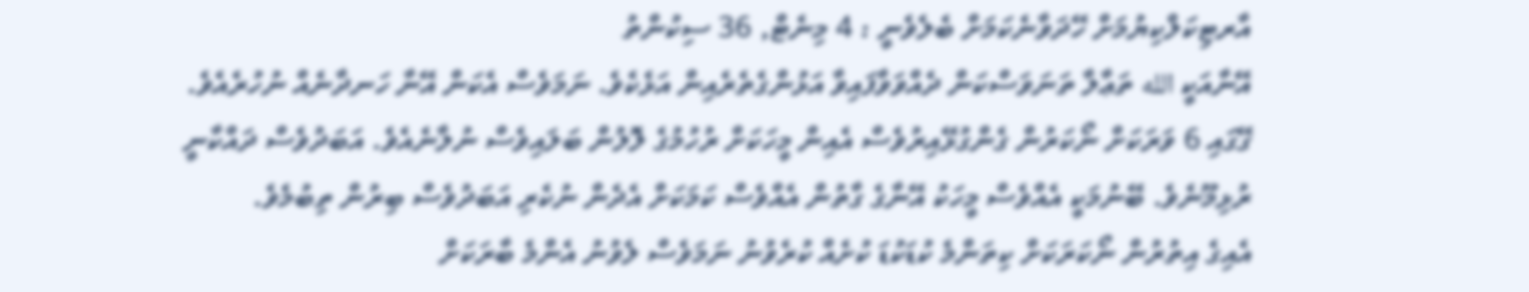އާރޓިކަލްކިޔުމަށް ހޭދަވާނެކަމަށް ބެލެވެނީ : 4 މިނެޓް, 36 ސިކުންތު
އޭނާއަކީ الله ތަޢާލާ ތަނަވަސްކަން ދެއްވަވާފައިވާ އަޅުންގެތެރެއިން އަޅެކެވެ. ނަމަވެސް އެކަން އޭނާ ހަނދާނެއް ނުހުރެއެވެ. ގޭގައި 6 ވަރަކަށް ނޯކަރުން ގެންގުޅޭއިރުވެސް އެއިން މީހަކަށް ރުހުމުގެ ލޮލުން ބަލައިވެސް ނުލާނެއެވެ. އަބަދުވެސް ދައްކާނީ ރުޅިމޫނެވެ. ބޭނުމަކީ އެއްވެސް މީހަކު އޭނާގެ ގާތުން އެއްވެސް ކަމަކަށް އެދެން ނުކެރި އަބަދުވެސް ބިރުން ތިބުމެވެ.
އެއިގެ އިތުރުން ނޯކަރަކަށް ކިތަންމެ ކުޑަކުޑަ ކުށެއް ކުރެވުނު ނަމަވެސް ލެވުނު އެންމެ ބާރަކަށް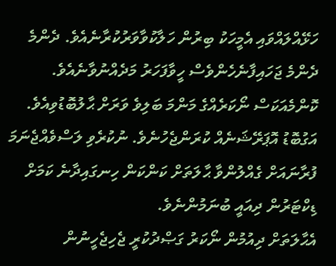ހަޅޭއްލައްވައި އެމީހަކު ބިރުން ހަލާކުވާވަރުކުރާނެއެވެ. ދެންމެ ދެންމެ ޖަހައިފާނެހެންވެސް ހީވާފަހަރު މަދެއްނުވާނެއެވެ.
ކޮންމެއަކަސް ނޯކަރެއްގެ މަންމަ ބަލިވެ ވަރަށް ޙާލުބޮޑުވިއެވެ. އަގުބޮޑު އޮޕަރޭޝަނެއް ކުރަންޖެހުނެވެ. ނުކުރެވި ލަސްވެއްޖެނަމަ ފުރާނައަށް ގެއްލުންވާ ޙާލަތަށް ކަންކަން ހިނގައިދާނެ ކަމަށް ޑިކްޓަރުން ދިއައީ ބުނަމުންނެވެ.
އެޙާލަތަށް ދިއުމުން ނޯކަރު ގަޞްދުކުރީ ޖެހިޖެހީނުން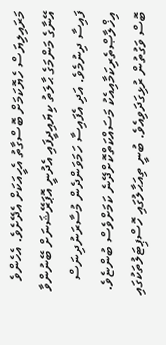މަރައިލިޔަސް ހެޔޮކަމަށް ބޮސްގާތު އެހީއަކަށް އެދޭށެވެ. އެހެންވެ އޭނާގެ މަންމަގެ ޙާލަތު ކިޔައިދީފައި އެދުނީ އޮޕަރޭޝަނަށް ބޭނުންވާ ފައިސާ ދިނުމެވެ. އަދި އެފައިސާ ހަމަވަންދެން މުސާރަނުދިނަސް އިޚްލާޞްތެރިކަމާއިއެކު މަސައްކަތްކޮށްދޭނެ ކަމަށްވެސް ބުންޏެވެ.
ބޮސް ވަގުތުން ރުޅިގަދަވިއެވެ. ބުނީ ތިއަޙާލުގައި ހޮސްޕިޓަލުތަކުގައި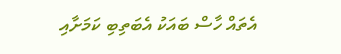އެތައް ހާސް ބައަކު އެބަތިބި ކަމަށާއި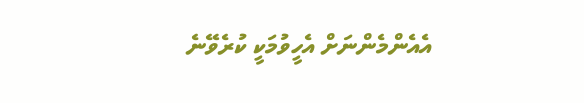އެއެންމެންނަށް އެހީވުމަކީ ކުރެވޭނެ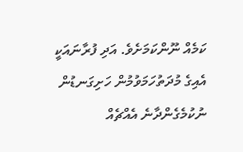ކަމެއް ނޫންކަމަށެވެ. އަދި ފުރާނައަކީ އެއިގެ މުދަތުހަމަވުމުން ހަށިގަނޑުން ނުކުމެގެންދާނެ އެއްޗެއް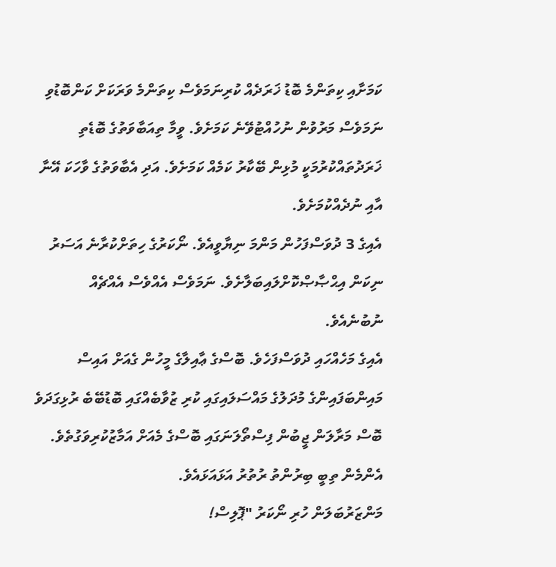ކަމަށާއި ކިތަންމެ ބޮޑު ޚަރަދެއް ކުރިނަމަވެސް ކިތަންމެ ވަރަކަށް ކަންބޮޑުވި ނަމަވެސް މަރުވުން ނުހުއްޓުވޭނެ ކަމަށެވެ. ވީމާ ތިއަބާވަތުގެ ބޮޑެތި ޚަރަދުތައްކުރުމަކީ މުޅިން ބޭކާރު ކަމެއް ކަމަށެވެ. އަދި އެބާވަތުގެ ވާހަކަ އޭނާ އާއި ނުދެއްކުމަށެވެ.
އެއިގެ 3 ދުވަސްފަހުން މަންމަ ނިޔާވީއެވެ. ނޯކަރުގެ ހިތަށްކުރާނެ އަސަރު ނިކަން އިޙްޞާޞްކޮށްލައިބަލާށެވެ. ނަމަވެސް އެއްވެސް އެއްޗެއް ނުބުނެއެވެ.
އެއިގެ މަހެއްހައި ދުވަސްފަހެވެ. ބޮސްގެ ޢާއިލާގެ މީހުން ގެއަށް އައިސް މައިންބަފައިންގެ މުދަލުގެ މައްސަލައިގައި ކުރި ޒުވާބެއްގައި ބޮޑުބޭބެ ރުޅިގަދަވެ ބޮސް މަރާލަން ޖީބުން ފިސްތޯލަނަގައި ބޮސްގެ މެއަށް އަމާޒުކުރިވަގުތެވެ. އެންމެން ތިބީ ބިރުންތު ރުތުރު އަޅައަޅައެވެ.
މަންޒަރުބަލަން ހުރި ނޯކަރު "ޕޮލިސް!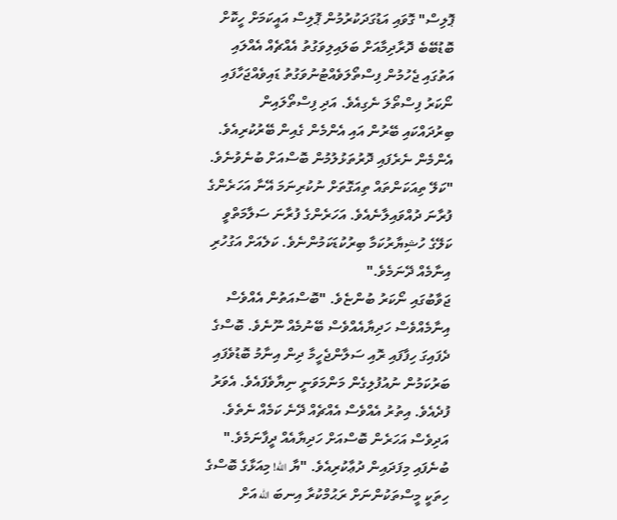ޕޮލިސް" ގޮވައި އަޑުގަދަކުރުމުން ޕޮލިސް އައީކަމަށް ހީކޮށް ބޮޑުބޭބެ ދޮރާދިމާއަށް ބަލައިލިވަގުތު އެއްޗެއް އެއްލައި އަތުގައި ޖެހުމުން ފިސްތޯލަވެއްޓުނުވަގުތު ޑައިވެއްޖަހާފައި ނޯކަރު ފިސްތޯލަ ނެގިއެވެ. އަދި ފިސްތޯލައިން ބިރުދައްކައި ބޭރުން އައި އެންމެން ގެއިން ބޭރުކުރިއެވެ.
އެންމެން ނެރެފައި ދޮރުތަޅުލުމުން ބޮސްއަށް ބުނެވުނެވެ. "ކަލޭ ތިއަކަންތައް ތިއަގޮތަށް ނުކުރިނަމަ އޭނާ އަހަރެންގެ ފުރާނަ ދުއްވައިލާނެއެވެ. އަހަރެންގެ ފުރާނަ ސަލާމަތްވީ ކަލޭގެ ހުޝިޔާރުކަމާ ބިރުކުޑަކަމުންނެވެ. ކަލެއަށް އަގުހުރި އިނާމެއް ދޭނަމެވެ."
ޖަވާބުގައި ނޯކަރު ބުންޏެވެ. "ބޮސްއަތުން އެއްވެސް އިނާމެއްވެސް ހަދިޔާއެއްވެސް ބޭނުމެއް ނޫނެވެ. ބޮސްގެ ދެފައިގަ ހިފާފައި ރޮއި ސަލާންޖެހީމާ ދިން އިނާމު ބޮޑުވެފައި ބަރުކަމުން ނުއުފުލިގެން މަންމަވަނީ ނިޔާވެފައެވެ. އެވަރު ފުދެއެވެ. އިތުރު އެއްވެސް އެއްޗެއް ދޭނެ ކަމެއް ނެތެވެ. އަދިވެސް އަހަރެން ބޮސްއަށް ހަދިޔާއެއް ދީފާނަމެވެ." ބުނެފައި މިފަދައިން ދުޢާކުރިއެވެ. "ޔާ الله! މިއަޅާގެ ބޮސްގެ ހިތަކީ މީސްތަކުންނަށް ރަޙުމްކުރާ އިނބަ الله އަށް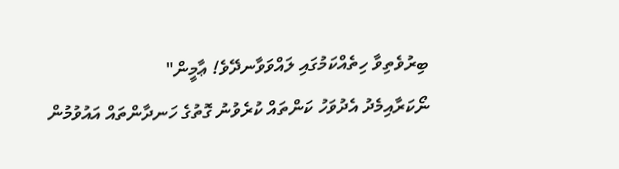ބިރުވެތިވާ ހިތެއްކަމުގައި ލައްވަވާނދޭވެ! ޢާމީން"
ނޯކަރާއިމެދު އެދުވަހު ކަންތައް ކުރެވުނު ގޮތުގެ ހަނދާންތައް އައުވުމުން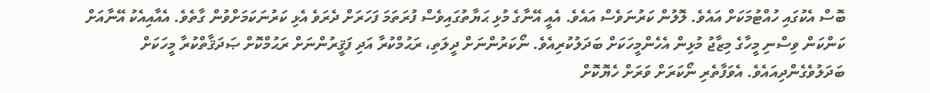ބޮސް އެކުގައި ހުއްޓުމަކަށް އައެވެ. ލޮލުން ކަރުނަވެސް އައެވެ. އެއީ އޭނާގެ މުޅި ޙަޔާތުގައިވެސް ފުރަތަމަ ފަހަރަށް ދެރަވެ އެޅި ކަރުނަކަމަށްވުން ގާތެވެ. އެއާއިއެކު އޭނާއަށް ކަންކަން ވިސްނި މީހާގެ މިޒާޖު މުޅިން އެހެންމީހަކަށް ބަދަލުކުރިއެވެ. ނޯކަރުންނަށް ދީލަތި، ރަޙުމްކުރާ އަދި ފަޤީރުންނަށް ރަޙުމްކޮށް ޞަދަޤާތްކުރާ މީހަކަށް ބަދަލުވެގެންދިއައެވެ. އެވަފާތެރި ނޯކަރަށް ވަރަށް ހެޔޮކޮށް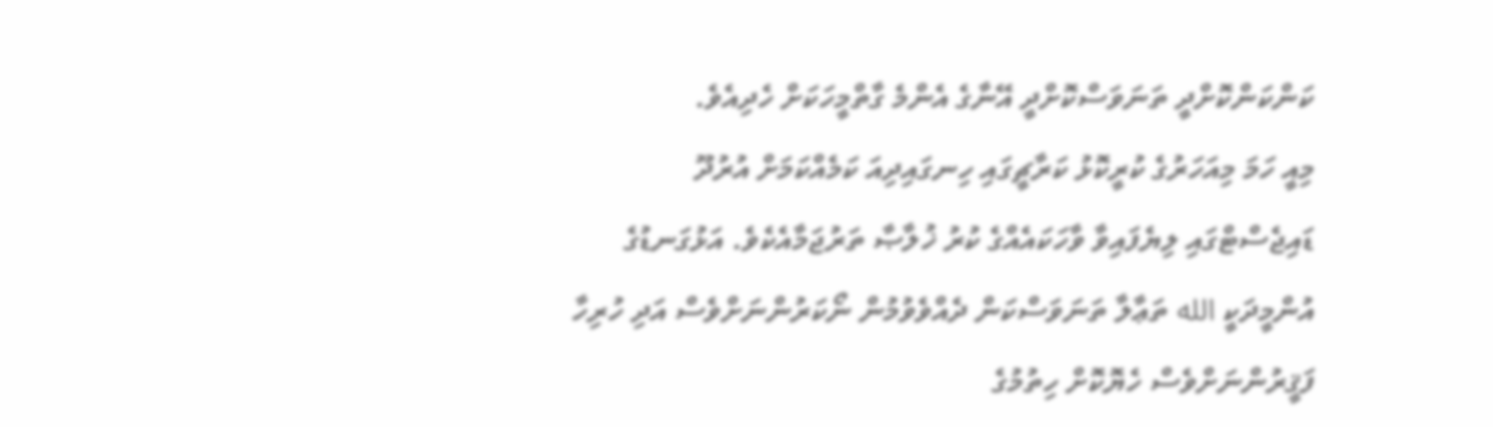ކަންކަންކޮށްދީ ތަނަވަސްކޮށްދީ އޭނާގެ އެންމެ ގާތްމީހަކަށް ހެދިއެވެ.
މިއީ ހަމަ މިއަހަރުގެ ކުރީކޮޅު ކަރާޗީގައި ހިނގައިދިއަ ކަމެއްކަމަށް އުރުދޫ ޑައިޖެސްޓްގައި ލިޔެފައިވާ ވާހަކައެއްގެ ކުރު ޚުލާޞާ ތަރުޖަމާއެކެވެ. އަޅުގަނޑުގެ އުންމީދަކީ الله ތަޢާލާ ތަނަވަސްކަން ދެއްވެވުމުން ނޯކަރުންނަށްވެސް އަދި ހުރިހާ ފަޤީރުންނަށްވެސް ހެޔޮކޮށް ހިތުމުގެ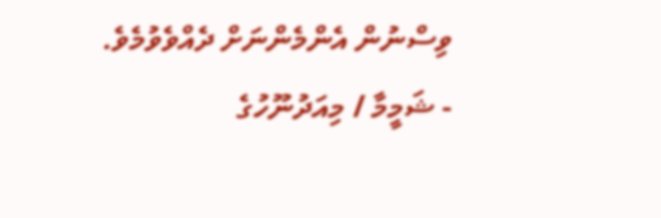ވިސްނުން އެންމެންނަށް ދެއްވެވުމެވެ.
- ޝަމީމާ / މިއަދުނޫހުގެ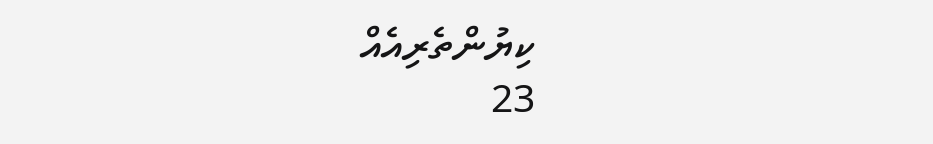ކިޔުންތެރިއެއް
23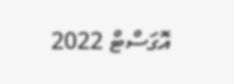އޮގަސްޓް 2022